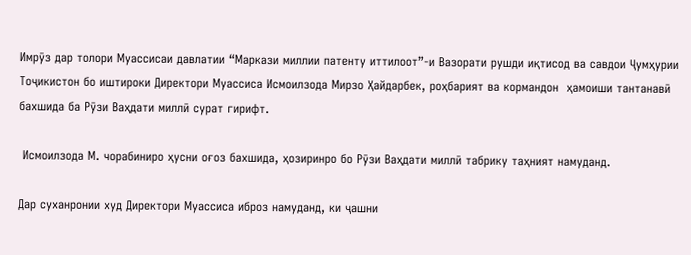Имрӯз дар толори Муассисаи давлатии “Маркази миллии патенту иттилоот”-и Вазорати рушди иқтисод ва савдои Ҷумҳурии Тоҷикистон бо иштироки Директори Муассиса Исмоилзода Мирзо Ҳайдарбек, роҳбарият ва кормандон  ҳамоиши тантанавӣ бахшида ба Рӯзи Ваҳдати миллӣ сурат гирифт.

 Исмоилзода М. чорабиниро ҳусни оғоз бахшида, ҳозиринро бо Рӯзи Ваҳдати миллӣ табрику таҳният намуданд.

Дар суханронии худ Директори Муассиса иброз намуданд, ки ҷашни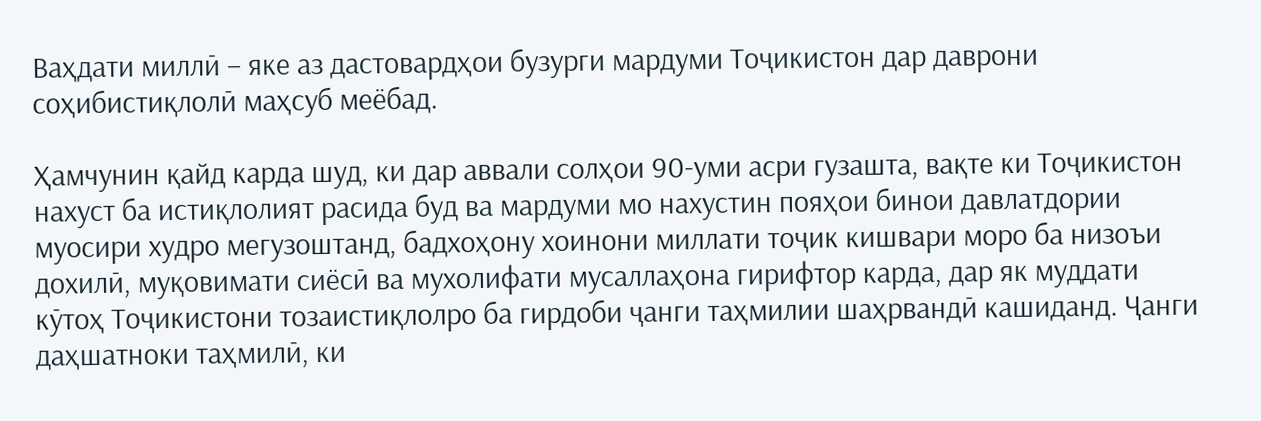Ваҳдати миллӣ – яке аз дастовардҳои бузурги мардуми Тоҷикистон дар даврони соҳибистиқлолӣ маҳсуб меёбад.

Ҳамчунин қайд карда шуд, ки дар аввали солҳои 90-уми асри гузашта, вақте ки Тоҷикистон нахуст ба истиқлолият расида буд ва мардуми мо нахустин пояҳои бинои давлатдории муосири худро мегузоштанд, бадхоҳону хоинони миллати тоҷик кишвари моро ба низоъи дохилӣ, муқовимати сиёсӣ ва мухолифати мусаллаҳона гирифтор карда, дар як муддати кӯтоҳ Тоҷикистони тозаистиқлолро ба гирдоби ҷанги таҳмилии шаҳрвандӣ кашиданд. Ҷанги даҳшатноки таҳмилӣ, ки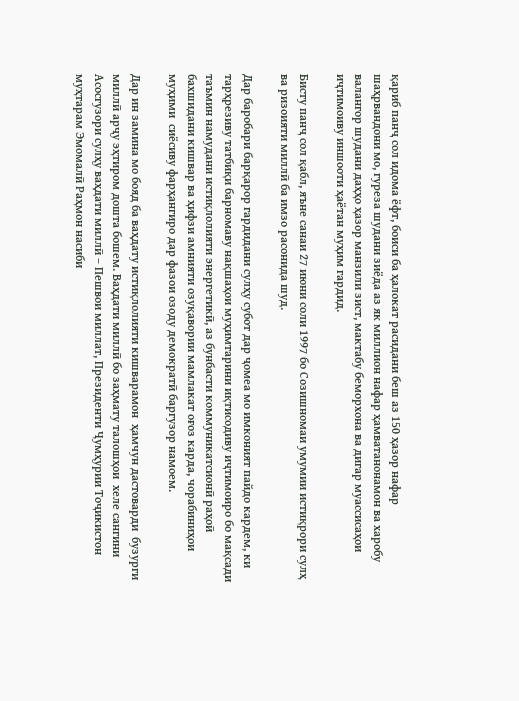қариб панҷ сол идома ёфт, боиси ба ҳалокат расидани беш аз 150 ҳазор нафар шаҳрвандони мо, гуреза шудани зиёда аз як миллион нафар ҳамватанонамон ва харобу валангор шудани даҳҳо ҳазор манзили зист, мактабу беморхона ва дигар муассисаҳои иҷтимоиву иншооти ҳаётан муҳим гардид.

Бисту панҷ сол қабл, яъне санаи 27 июни соли 1997 бо Созишномаи умумии истиқрори сулҳ ва ризоияти миллӣ ба имзо расонида шуд.

Дар баробари барқарор гардидани сулҳу субот дар ҷомеа мо имконият пайдо кардем, ки тарҳрезиву татбиқи барномаву нақшаҳои муҳимтарини иқтисодиву иҷтимоиро бо мақсади таъмин намудани истиқлолияти энергетикӣ, аз бунбасти коммуникатсионӣ раҳоӣ бахшидани кишвар ва ҳифзи амнияти озуқавории мамлакат оғоз карда, чорабиниҳои муҳими  сиёсиву фарҳангиро дар фазои озоду демократӣ баргузор намоем.

Дар ин замина мо бояд ба ваҳдату истиқлолияти кишварамон  ҳамчун дастоварди  бузурги миллӣ арҷу эҳтиром дошта бошем. Ваҳдати миллӣ бо заҳмату талошҳои  хеле сангини Асосгузори сулҳу ваҳдати миллӣ – Пешвои миллат, Президенти Ҷумҳурии Тоҷикистон муҳтарам Эмомалӣ Раҳмон насиби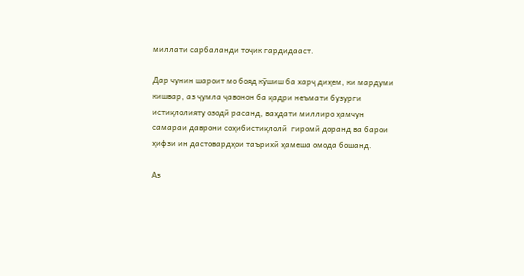миллати сарбаланди тоҷик гардидааст.

Дар чунин шароит мо бояд кӯшиш ба харҷ диҳем, ки мардуми кишвар, аз ҷумла ҷавонон ба қадри неъмати бузурги истиқлолияту озодӣ расанд, ваҳдати миллиро ҳамчун самараи даврони соҳибистиқлолӣ  гиромӣ доранд ва барои ҳифзи ин дастовардҳои таърихӣ ҳамеша омода бошанд.

Аз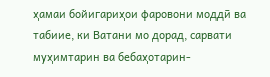ҳамаи бойигариҳои фаровони моддӣ ва табиие, ки Ватани мо дорад, сарвати муҳимтарин ва бебаҳотарин-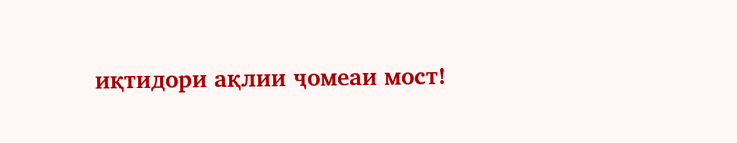иқтидори ақлии ҷомеаи мост!